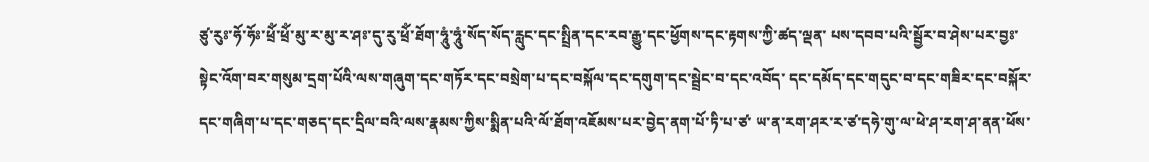ཙུ་རུཿ་ཧོ་ཧོཿ་ཕྲོཾ་ཕྲོཾ་མུ་ར་མུ་ར་ཤཿ་དུ་རུ་ཕྲོཾ་ཐོག་ཧཱུཾ་ཧཱུཾ་སོད་སོད་རླུང་དང་སྤྲིན་དང་རབ་རྒྱུ་དང་ཕྱོགས་དང་རྟགས་ཀྱི་ཚད་ལྡན་ པས་དབབ་པའི་སྦྱོར་བ་ཤེས་པར་བྱཿ་སྟེང་འོག་བར་གསུམ་དྲག་པོའི་ལས་གཞུག་དང་གཏོར་དང་བསྲེག་པ་དང་བསྐོལ་དང་དགུག་དང་སྦྲེང་བ་དང་འབོད་ དང་དམོད་དང་གདུང་བ་དང་གཟིར་དང་བསྐོར་དང་གཞིག་པ་དང་གཅད་དང་དྲིལ་བའི་ལས་རྣམས་ཀྱིས་སྨིན་པའི་ལོ་ཐོག་འཇོམས་པར་བྱེད་ནག་པོ་ཏི་པ་ཙ་ ཡ་ན་རག་ཤར་ར་ཙ་དཧེ་གུ་ལ་ཕེ་ཤ་རག་ཤ་ནན་ཕོས་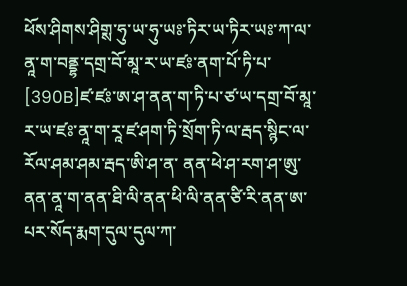ཕོས་ཤིགས་ཤིགྶ་ཧུ་ཡ་ཧུ་ཡཿ་ཏིར་ཡ་ཏིར་ཡཿ་ཀ་ལ་ནཱ་ག་བནྡྷ་དགྲ་བོ་མཱ་ར་ཡ་ཛཿ་ནག་པོ་ཏི་པ་ [390B]ཛ་ཛཿ་ཨ་ཤ་ནན་ག་ཏི་པ་ཙ་ཡ་དགྲ་བོ་མཱ་ར་ཡ་ཛཿ་ནཱ་ག་རཱ་ཛ་ཤག་ཏི་སྲོག་ཏི་ལ་རྦད་སྙིང་ལ་རོལ་ཤམ་ཤམ་རྦད་ཨི་ཤ་ན་ ནན་ཕེ་ཤ་རག་ཤ་ཨུ་ནན་ནཱ་ག་ནན་ཐི་ལི་ནན་ཕི་ལི་ནན་ཙི་རི་ནན་ཨ་པར་སོད་རྨག་དུལ་དུལ་ཀ་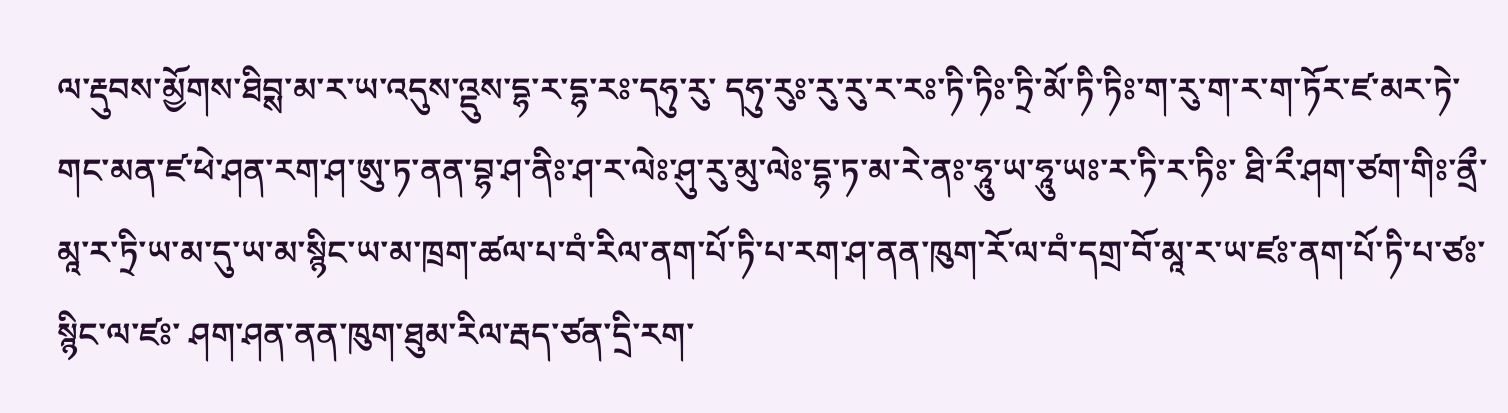ལ་རྡུབས་མྱོགས་ཐིབྶ་མ་ར་ཡ་འདུས་འྡུས་དྷ་ར་དྷ་རཿ་དཧུ་རུ་ དཧུ་རུཿ་རུ་རུ་ར་རཿ་ཏི་ཏིཿ་ཏྲི་མོ་ཏི་ཏིཿ་ག་རུ་ག་ར་ག་ཏོར་ཛ་མར་ཏེ་གང་མན་ཛ་ཕེ་ཤན་རག་ཤ་ཨུ་ཏ་ནན་བྷ་ཤ་ནིཿ་ཤ་ར་ལེཿ་ཤུ་རུ་མུ་ལེཿ་དྷ་ཏ་མ་རེ་ནཿ་ཧཱུ་ཡ་ཧཱུ་ཡཿ་ར་ཏི་ར་ཏིཿ་ ཐི་རྀ་ཤག་ཙག་གིཿ་ནྲྀ་མཱ་ར་ཏྲི་ཡ་མ་དུ་ཡ་མ་སྙིང་ཡ་མ་ཁྲག་ཚལ་པ་བཾ་རིལ་ནག་པོ་ཏི་པ་རག་ཤ་ནན་ཁུག་རོ་ལ་བཾ་དགྲ་བོ་མཱ་ར་ཡ་ཛཿ་ནག་པོ་ཏི་པ་ཙཿ་སྙིང་ལ་ཛཿ་ ཤག་ཤན་ནན་ཁུག་ཐུམ་རིལ་རྦད་ཙན་དྲི་རག་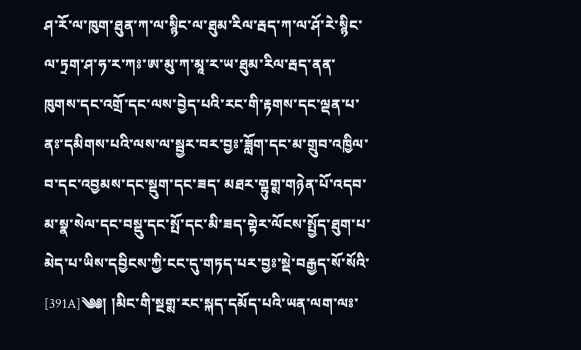ཤ་རོ་ལ་ཁུག་ཐུན་ཀ་ལ་སྙིང་ལ་ཐུམ་རིལ་རྦད་ཀ་ལ་ཤོ་རེ་སྙིང་ལ་ཏྲག་ཤ་ཧ་ར་ཀཿ་ཨ་མུ་ཀ་མཱ་ར་ཡ་ཐུམ་རིལ་རྦད་ནན་ ཁུགས་དང་འགྲོ་དང་ལས་བྱེད་པའི་རང་གི་རྟགས་དང་ལྡན་པ་ནཿ་དམིགས་པའི་ལས་ལ་སྦྱར་བར་བྱཿ་ཟློག་དང་མ་གྲུབ་འཁྱིལ་བ་དང་འབྱམས་དང་སྡུག་དང་ཟད་ མཐར་གྟུགྶ་གཉེན་པོ་འདབ་མ་སྣ་སེལ་དང་བསྡུ་དང་སྤོ་དང་མི་ཟད་གྟེར་ལོངས་སྤྱོད་ཐུག་པ་མེད་པ་ཡིས་དབྱིངས་ཀྱི་ངང་དུ་གཏད་པར་བྱཿ་སྡེ་བརྒྱད་སོ་སོའི་ [391A]༄༅། །མིང་གི་སྔགྶ་རང་སྐད་དམོད་པའི་ཡན་ལག་ལཿ་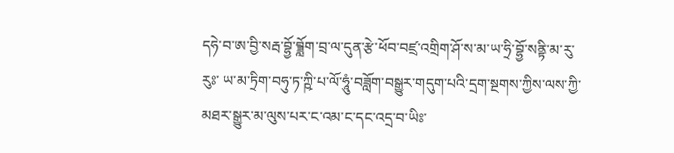དཧེ་བ་ཨ་བྱི་སརྦ་བྷྱོ་བྯློག་བྲ་ལ་དུན་རྩེ་ཕོབ་བཛྲ་འགྲིག་ཤོ་ས་མ་ཡ་ཧྲི་བྷྱོ་སནྟི་མ་རུ་རུཿ་ ཡ་མ་ཏྲིག་བཧུ་ཏ་ཀྵི་པ་ལོ་ཧཱུཾ་བཟློག་བསྒྱུར་གདུག་པའི་དྲག་སྔགས་ཀྱིས་ལས་ཀྱི་མཐར་སྒྱུར་མ་ལུས་པར་ང་འམ་ང་དང་འདྲ་བ་ཡིཿ་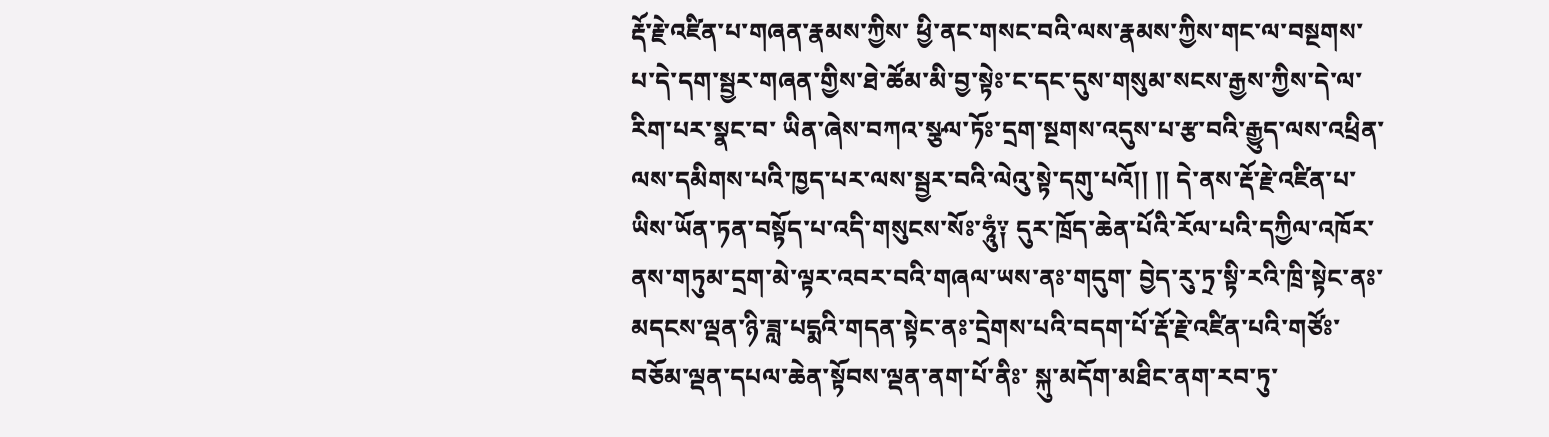རྡོ་རྗེ་འཛིན་པ་གཞན་རྣམས་ཀྱིས་ ཕྱི་ནང་གསང་བའི་ལས་རྣམས་ཀྱིས་གང་ལ་བསྔགས་པ་དེ་དག་སྦྱར་གཞན་གྱིས་ཐེ་ཚོམ་མི་བྱ་སྟེཿ་ང་དང་དུས་གསུམ་སངས་རྒྱས་ཀྱིས་དེ་ལ་རིག་པར་སྣང་བ་ ཡིན་ཞེས་བཀའ་སྩལ་ཏོཿ་དྲག་སྔགས་འདུས་པ་རྩ་བའི་རྒྱུད་ལས་འཕྲིན་ལས་དམིགས་པའི་ཁྱད་པར་ལས་སྦྱར་བའི་ལེའུ་སྟེ་དགུ་པའོ།། །། དེ་ནས་རྡོ་རྗེ་འཛིན་པ་ཡིས་ཡོན་ཏན་བསྟོད་པ་འདི་གསུངས་སོཿ་ཧཱུཾ༑ དུར་ཁྲོད་ཆེན་པོའི་རོལ་པའི་དཀྱིལ་འཁོར་ནས་གཏུམ་དྲག་མེ་ལྟར་འབར་བའི་གཞལ་ཡས་ནཿ་གདུག་ བྱེད་རུ་ཏྲ་སྟི་རའི་ཁྲི་སྟེང་ནཿ་མདངས་ལྡན་ཉི་ཟླ་པདྨའི་གདན་སྟེང་ནཿ་དྲེགས་པའི་བདག་པོ་རྡོ་རྗེ་འཛིན་པའི་གཙོཿ་བཅོམ་ལྡན་དཔལ་ཆེན་སྟོབས་ལྡན་ནག་པོ་ནིཿ་ སྐུ་མདོག་མཐིང་ནག་རབ་ཏུ་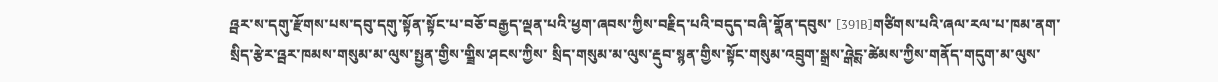འྦར་ས་དགུ་རྫོགས་པས་དབུ་དགུ་སྟོན་སྟོང་པ་བཅོ་བརྒྱད་ལྡན་པའི་ཕྱག་ཞབས་ཀྱིས་བརྗིད་པའི་བདུད་བཞི་གྣོན་དབུས་ [391B]གཙིགས་པའི་ཞལ་རལ་པ་ཁམ་ནག་སྲིད་རྩེར་འྦར་ཁམས་གསུམ་མ་ལུས་སྤྱན་གྱིས་གྯིས་ཤངས་ཀྱིས་ སྲིད་གསུམ་མ་ལུས་རྡུབ་སྙན་གྱིས་སྟོང་གསུམ་འབྲུག་སྒྲས་འྒེངྶ་ཚེམས་ཀྱིས་གནོད་གདུག་མ་ལུས་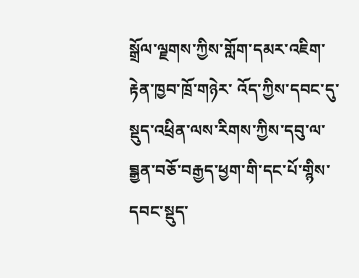སྒྲོལ་ལྗགས་ཀྱིས་གློག་དམར་འཇིག་རྟེན་ཁྱབ་ཁྲོ་གཉེར་ འོད་ཀྱིས་དབང་དུ་སྡུད་འཕྲིན་ལས་རིགས་ཀྱིས་དབུ་ལ་བྲྒྱན་བཅོ་བརྒྱད་ཕྱག་གི་དང་པོ་གྙིས་དབང་སྡུད་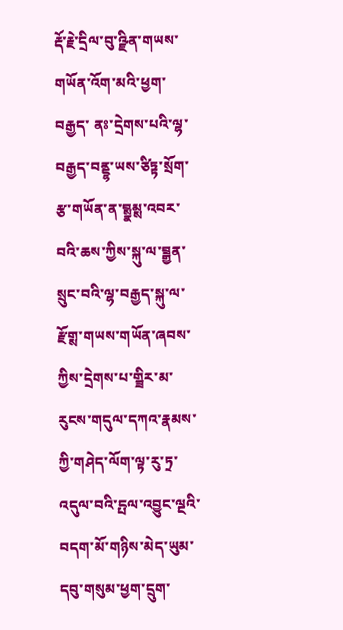རྡོ་རྗེ་དྲིལ་བུ་འྫིན་གཡས་གཡོན་འོག་མའི་ཕྱག་བརྒྱད་ ནཿ་དྲེགས་པའི་ལྷ་བརྒྱད་བནྡྷ་ཡས་ཙིཏྟ་སྲོག་རྩ་གཡོན་ན་བྶྣམྶ་འབར་བའི་ཆས་ཀྱིས་སྐུ་ལ་བྲྒྱན་སྲུང་བའི་ལྷ་བརྒྱད་སྐུ་ལ་རྫོགྶ་གཡས་གཡོན་ཞབས་ ཀྱིས་དྲེགས་པ་གྯིར་མ་རུངས་གདུལ་དཀའ་རྣམས་ཀྱི་གཤེད་ལོག་ལྟ་རུ་ཏྲ་འདུལ་བའི་དྤལ་འབྱུང་ལྔའི་བདག་མོ་གཉིས་མེད་ཡུམ་དབུ་གསུམ་ཕྱག་དྲུག་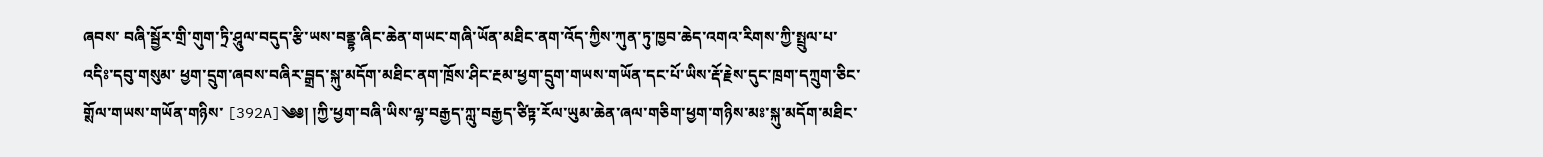ཞབས་ བཞི་སྦྱོར་གྲི་གུག་ཏྲི་ཤཱུལ་བདུད་རྩི་ཡས་བནྡྷ་ཞིང་ཆེན་གཡང་གཞི་ཡོན་མཐིང་ནག་འོད་ཀྱིས་ཀུན་ཏུ་ཁྱབ་ཆེད་འགའ་རིགས་ཀྱི་སྤྲུལ་པ་འདིཿ་དབུ་གསུམ་ ཕྱག་དྲུག་ཞབས་བཞིར་བྒྲད་སྐུ་མདོག་མཐིང་ནག་ཁྲོས་ཤིང་རྔམ་ཕྱག་དྲུག་གཡས་གཡོན་དང་པོ་ཡིས་རྡོ་རྗེས་དུང་ཁྲག་དཀྲུག་ཅིང་གྶོལ་གཡས་གཡོན་གཉིས་ [392A]༄༅། །ཀྱི་ཕྱག་བཞི་ཡིས་ལྷ་བརྒྱད་ཀླུ་བརྒྱད་ཙིཏྟ་རོལ་ཡུམ་ཆེན་ཞལ་གཅིག་ཕྱག་གཉིས་མཿ་སྐུ་མདོག་མཐིང་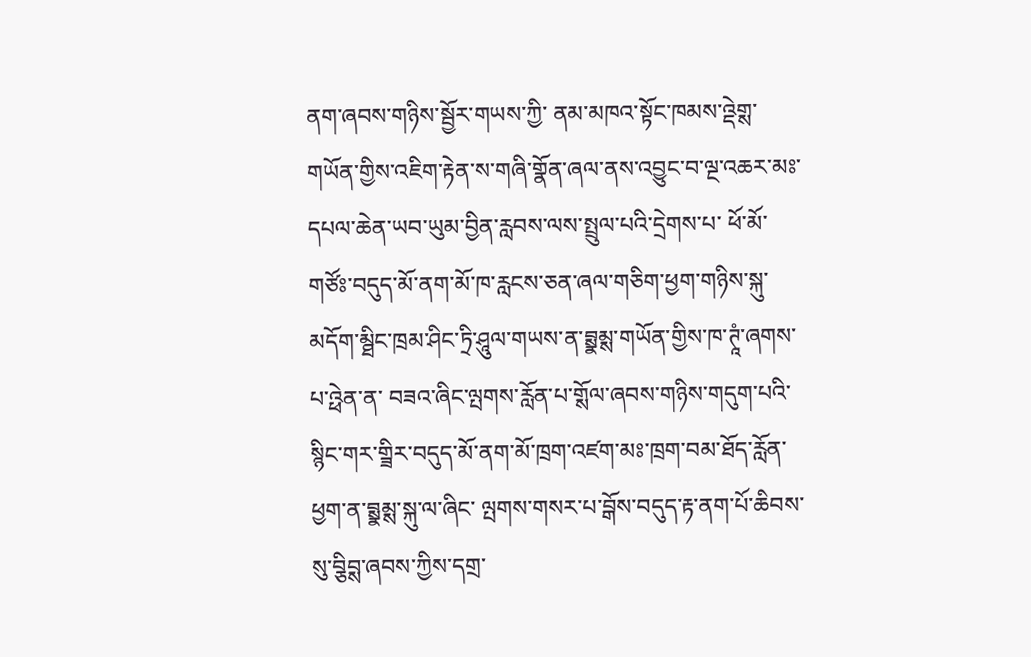ནག་ཞབས་གཉིས་སྦྱོར་གཡས་ཀྱི་ ནམ་མཁའ་སྟོང་ཁམས་འྡེགྶ་གཡོན་གྱིས་འཇིག་རྟེན་ས་གཞི་གྣོན་ཞལ་ནས་འབྱུང་བ་ལྔ་འཆར་མཿ་དཔལ་ཆེན་ཡབ་ཡུམ་བྱིན་རླབས་ལས་སྤྲུལ་པའི་དྲེགས་པ་ ཕོ་མོ་གཙོཿ་བདུད་མོ་ནག་མོ་ཁ་རླངས་ཅན་ཞལ་གཅིག་ཕྱག་གཉིས་སྐུ་མདོག་མྠིང་ཁྲམ་ཤིང་ཏྲི་ཤཱུལ་གཡས་ན་བྶྣམྶ་གཡོན་གྱིས་ཁ་ཊཱཾ་ཞགས་པ་འྥེན་ན་ བཟའ་ཞིང་ལྤགས་རློན་པ་གྶོལ་ཞབས་གཉིས་གདུག་པའི་སྙིང་གར་གྯིར་བདུད་མོ་ནག་མོ་ཁྲག་འཛག་མཿ་ཁྲག་བམ་ཐོད་རློན་ཕྱག་ན་བྶྣམྶ་སྐུ་ལ་ཞིང་ ལྤགས་གསར་པ་བྒོས་བདུད་རྟ་ནག་པོ་ཆིབས་སུ་བྕིབྶ་ཞབས་ཀྱིས་དགྲ་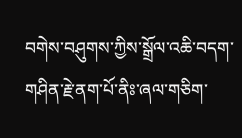བགེས་བཤུགས་ཀྱིས་སྒྲོལ་འཆི་བདག་གཤིན་རྗེ་ནག་པོ་ནིཿ་ཞལ་གཅིག་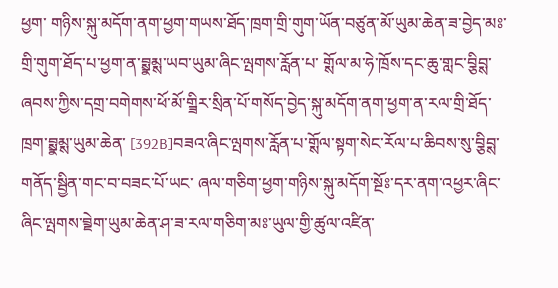ཕྱག་ གཉིས་སྐུ་མདོག་ནག་ཕྱག་གཡས་ཐོད་ཁྲག་གྲི་གུག་ཡོན་བཙུན་མོ་ཡུམ་ཆེན་ཟ་བྱེད་མཿ་གྲི་གུག་ཐོད་པ་ཕྱག་ན་བྶྣམྶ་ཡབ་ཡུམ་ཞིང་ལྤགས་རློན་པ་ གྶོལ་མ་ཧེ་ཁྲོས་དང་ཆུ་གླང་བྕིབྶ་ཞབས་ཀྱིས་དགྲ་བགེགས་ཕོ་མོ་གྯིར་སྲིན་པོ་གསོད་བྱེད་སྐུ་མདོག་ནག་ཕྱག་ན་རལ་གྲི་ཐོད་ཁྲག་བྶྣམྶ་ཡུམ་ཆེན་ [392B]བཟའ་ཞིང་ལྤགས་རློན་པ་གྶོལ་སྟག་སེང་རོལ་པ་ཆིབས་སུ་བྕིབྶ་གནོད་སྦྱིན་གང་བ་བཟང་པོ་ཡང་ ཞལ་གཅིག་ཕྱག་གཉིས་སྐུ་མདོག་སྔོཿ་དར་ནག་འཕྱར་ཞིང་ཞིང་ལྤགས་བྲྡེག་ཡུམ་ཆེན་ཤ་ཟ་རལ་གཅིག་མཿ་ཡུལ་གྱི་ཚུལ་འཛིན་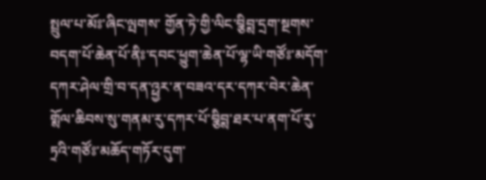སྤྲུལ་པ་མོཿ་ཞིང་ལྤགས་ གྱོན་ཏེ་གྱི་ལིང་བྕིབྶ་དྲག་སྔགས་བདག་པོ་ཆེན་པོ་ནིཿ་དབང་ཕྱུག་ཆེན་པོ་ལྷ་ཡི་གཙོཿ་མདོག་དཀར་ཤེལ་གྲི་བ་དན་འྥྱར་ན་བཟའ་དར་དཀར་བེར་ཆེན་ གྶོལ་ཆིབས་སུ་གནམ་རུ་དཀར་པོ་བྕིབྶ་ཐར་པ་ནག་པོ་རུ་ཏྲའི་གཙོཿ་མཆོད་གཏོར་དུག་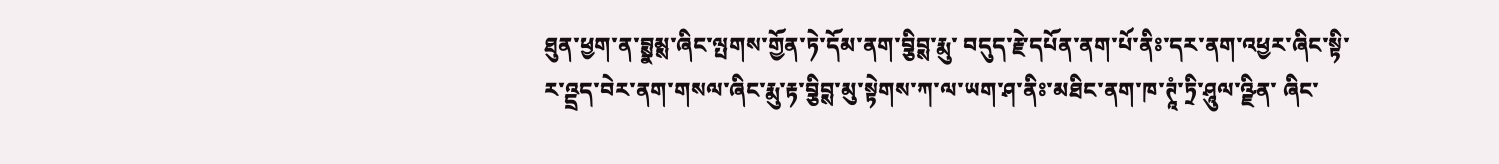ཐུན་ཕྱག་ན་བྶྣམྶ་ཞིང་ལྤགས་གྱོན་ཏེ་དོམ་ནག་བྕིབྶ་རྨུ་ བདུད་རྗེ་དཔོན་ནག་པོ་ནིཿ་དར་ནག་འཕྱར་ཞིང་སྟི་ར་འྡྲད་བེར་ནག་གསལ་ཞིང་རྨུ་རྟ་བྕིབྶ་མུ་སྟེགས་ཀ་ལ་ཡག་ཤ་ནིཿ་མཐིང་ནག་ཁ་ཊཱཾ་ཏྲི་ཤཱུལ་འྫིན་ ཞིང་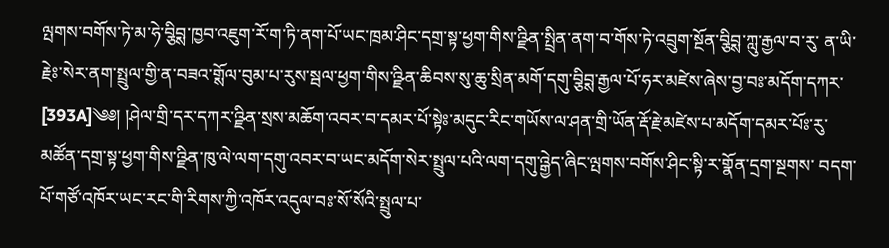ལྤགས་བགོས་ཏེ་མ་ཧེ་བྕིབྶ་ཁྱབ་འཇུག་རོ་ག་ཏི་ནག་པོ་ཡང་ཁྲམ་ཤིང་དགྲ་སྟ་ཕྱག་གིས་འྫིན་སྤྲིན་ནག་བ་གོས་ཏེ་འབྲུག་སྔོན་བྕིབྶ་ཀླུ་རྒྱལ་བ་རུ་ ན་ཡི་རྗེཿ་སེར་ནག་སྤྲུལ་གྱི་ན་བཟའ་གྶོལ་བུམ་པ་རུས་སྦལ་ཕྱག་གིས་འྫིན་ཆིབས་སུ་ཆུ་སྲིན་མགོ་དགུ་བྕིབྶ་རྒྱལ་པོ་ཧར་མཛེས་ཞེས་བྱ་བཿ་མདོག་དཀར་ [393A]༄༅། །ཤེལ་གྲི་དར་དཀར་འྫིན་སྲས་མཆོག་འབར་བ་དམར་པོ་སྟེཿ་མདུང་རིང་གཡོས་ལ་ཤན་གྲི་ཡོན་རྡོ་རྗེ་མཛེས་པ་མདོག་དམར་པོཿ་རུ་ མཚོན་དགྲ་སྟ་ཕྱག་གིས་འྫིན་ཁུ་ལེ་ལག་དགུ་འབར་བ་ཡང་མདོག་སེར་སྤྲུལ་པའི་ལག་དགུ་འྒྱེད་ཞིང་ལྤགས་བགོས་ཤིང་སྟི་ར་གྣོན་དྲག་སྔགས་ བདག་པོ་གཙོ་འཁོར་ཡང་རང་གི་རིགས་ཀྱི་འཁོར་འདུལ་བཿ་སོ་སོའི་སྤྲུལ་པ་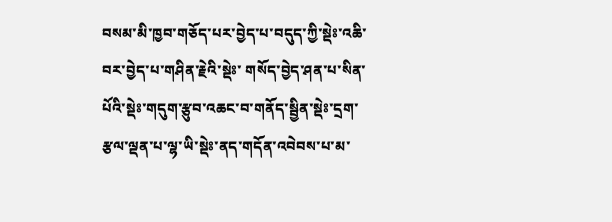བསམ་མི་ཁྱབ་གཅོད་པར་བྱེད་པ་བདུད་ཀྱི་སྡེཿ་འཆི་བར་བྱེད་པ་གཤིན་རྗེའི་སྡེཿ་ གསོད་བྱེད་ཤན་པ་སིན་པོའི་སྡེཿ་གདུག་རྩུབ་འཆང་བ་གནོད་སྦྱིན་སྡེཿ་དྲག་རྩལ་ལྡན་པ་ལྷ་ཡི་སྡེཿ་ནད་གདོན་འབེབས་པ་མ་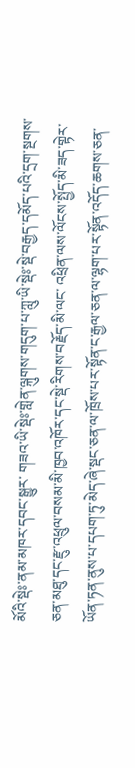མོའི་སྡེཿ་ནམ་མཁར་དབང་སྒྱུར་ གཟའ་ཡི་སྡེཿ་གླེན་ལྐུགས་གདུག་པ་ཀླུ་ཡི་སྡེཿ་སྡེ་བརྒྱད་དམོད་པའི་དྲག་སྔགས་ཅན་མཐུ་དང་རྫུ་འཕྲུལ་བསམ་མི་ཁྱབ་འཁོར་དང་སྡེ་རིགས་བརྗོད་མི་ལང་ འཕྲིན་ལས་ལོངས་སྤྱོད་མི་ཟད་གྟེར་ཡོན་ཏན་ནུས་པ་དཔག་ཏུ་མེད་ཞེ་སྡང་ཅན་ལ་ཁྲོས་པར་སྟོན་ང་རྒྱལ་ཅན་ལ་ལྷག་པར་སྟོན་འདོད་ཆགས་ཅན་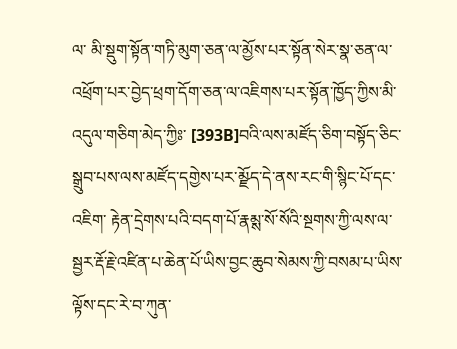ལ་ མི་སྡུག་སྟོན་གཏི་མུག་ཅན་ལ་མྱོས་པར་སྟོན་སེར་སྣ་ཅན་ལ་འཕྲོག་པར་བྱེད་ཕྲག་དོག་ཅན་ལ་འཇིགས་པར་སྟོན་ཁྱོད་ཀྱིས་མི་འདུལ་གཅིག་མེད་ཀྱིཿ་ [393B]བའི་ལས་མཛོད་ཅིག་བསྟོད་ཅིང་སྒྲུབ་པས་ལས་མཛོད་དགྱེས་པར་མྫོད་དེ་ནས་རང་གི་སྙིང་པོ་དང་འཇིག་ རྟེན་དྲེགས་པའི་བདག་པོ་རྣམྶ་སོ་སོའི་སྔགས་ཀྱི་ལས་ལ་སྦྱར་རྡོ་རྗེ་འཛིན་པ་ཆེན་པོ་ཡིས་བྱང་ཆུབ་སེམས་ཀྱི་བསམ་པ་ཡིས་ལྟོས་དང་རེ་བ་ཀུན་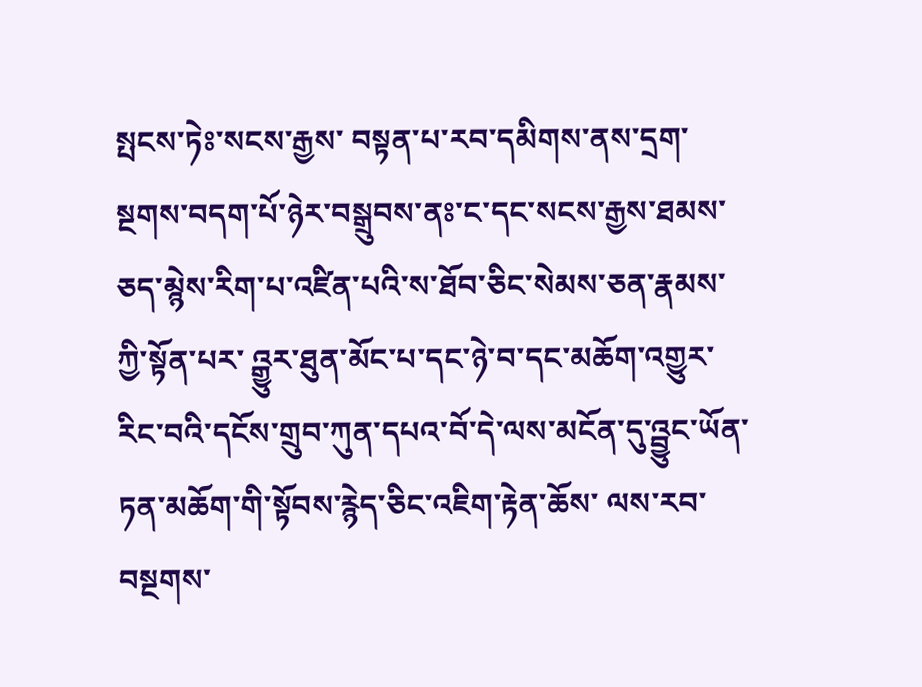སྤངས་ཏེཿ་སངས་རྒྱས་ བསྟན་པ་རབ་དམིགས་ནས་དྲག་སྔགས་བདག་པོ་ཉེར་བསྒྲུབས་ནཿ་ང་དང་སངས་རྒྱས་ཐམས་ཅད་མྙེས་རིག་པ་འཛིན་པའི་ས་ཐོབ་ཅིང་སེམས་ཅན་རྣམས་ཀྱི་སྟོན་པར་ འྒྱུར་ཐུན་མོང་པ་དང་ཉེ་བ་དང་མཆོག་འགྱུར་རིང་བའི་དངོས་གྲུབ་ཀུན་དཔའ་བོ་དེ་ལས་མངོན་དུ་འྦྱུང་ཡོན་ཏན་མཆོག་གི་སྟོབས་རྙེད་ཅིང་འཇིག་རྟེན་ཆོས་ ལས་རབ་བསྔགས་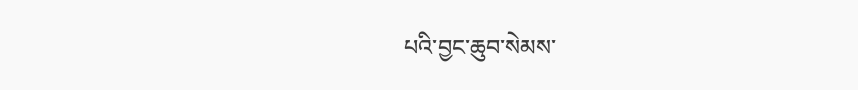པའི་བྱང་ཆུབ་སེམས་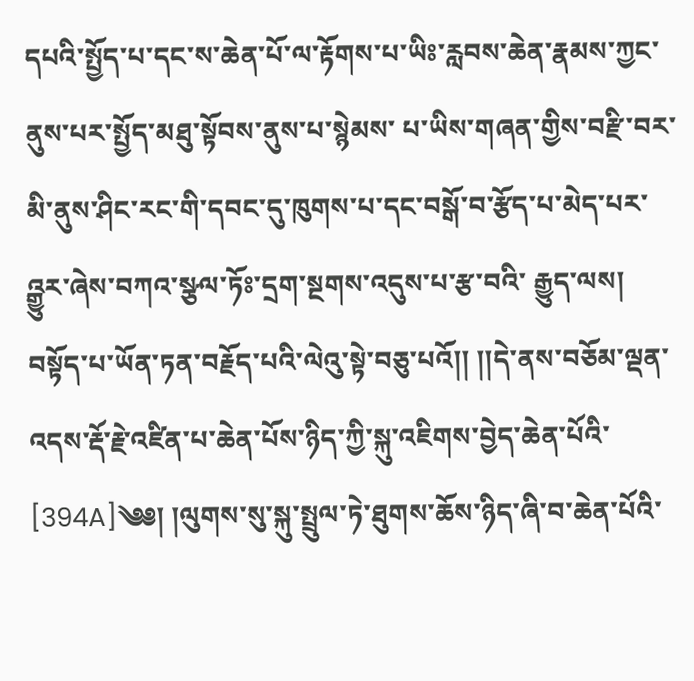དཔའི་སྤྱོད་པ་དང་ས་ཆེན་པོ་ལ་རྟོགས་པ་ཡིཿ་རླབས་ཆེན་རྣམས་ཀྱང་ནུས་པར་སྤྱོད་མཐུ་སྟོབས་ནུས་པ་སྙེམས་ པ་ཡིས་གཞན་གྱིས་བརྫི་བར་མི་ནུས་ཤིང་རང་གི་དབང་དུ་ཁུགས་པ་དང་བསྒོ་བ་རྩོད་པ་མེད་པར་འྒྱུར་ཞེས་བཀའ་སྩལ་ཏོཿ་དྲག་སྔགས་འདུས་པ་རྩ་བའི་ རྒྱུད་ལས། བསྟོད་པ་ཡོན་ཏན་བརྗོད་པའི་ལེའུ་སྟེ་བཅུ་པའོ།། །།དེ་ནས་བཅོམ་ལྡན་འདས་རྡོ་རྗེ་འཛིན་པ་ཆེན་པོས་ཉིད་ཀྱི་སྐུ་འཇིགས་བྱེད་ཆེན་པོའི་ [394A]༄༅། །ལུགས་སུ་སྐུ་སྤྲུལ་ཏེ་ཐུགས་ཆོས་ཉིད་ཞི་བ་ཆེན་པོའི་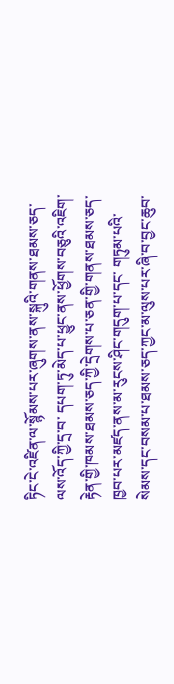ཏིང་ངེ་འཛིན་ལ་སྙོམས་པར་ཞུགས་ནས་སྐུའི་གནས་ཐམས་ཅད་ལས་འོད་ཀྱི་དྲ་བ་ དཔག་ཏུ་མེད་པ་ཕྱུང་ནས་ཕྱོགས་བཅུའི་འཇིག་རྟེན་གྱི་ཁམས་ཐམས་ཅད་ཀྱི་དྲེགས་པ་ཅན་གྱི་གནས་ཐམས་ཅད་ཁྱབ་པར་མཛད་ནས་མ་རུངས་ཤིང་གདུག་པ་དང་ གཏུམ་པའི་སེམས་དང་བསམ་པ་ཐམས་ཅད་ཀྱང་མ་ལུས་པར་ཞི་བ་བྱང་ཆུབ་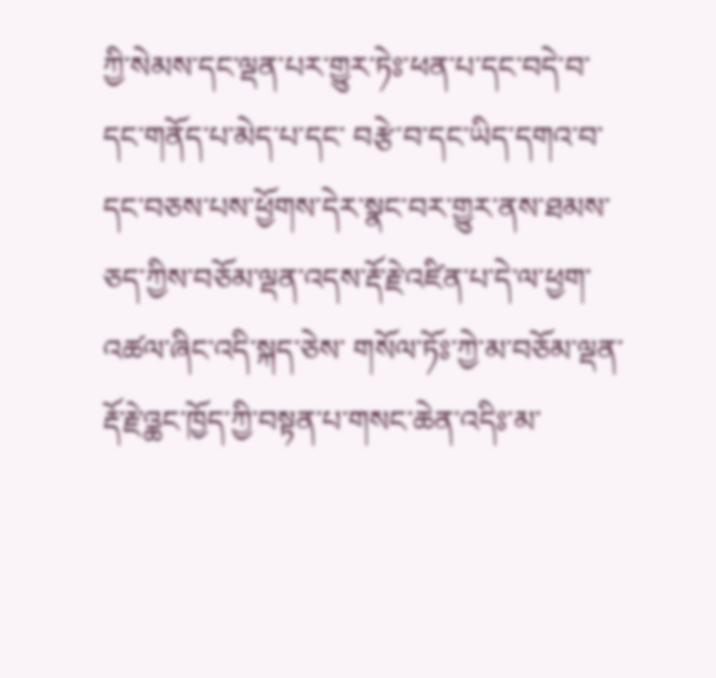ཀྱི་སེམས་དང་ལྡན་པར་གྱུར་ཏེཿ་ཕན་པ་དང་བདེ་བ་དང་གནོད་པ་མེད་པ་དང་ བརྩེ་བ་དང་ཡིད་དགའ་བ་དང་བཅས་པས་ཕྱོགས་དེར་སྣང་བར་གྱུར་ནས་ཐམས་ཅད་ཀྱིས་བཅོམ་ལྡན་འདས་རྡོ་རྗེ་འཛིན་པ་དེ་ལ་ཕྱག་འཚལ་ཞིང་འདི་སྐད་ཅེས་ གསོལ་ཏོཿ་ཀྱེ་མ་བཅོམ་ལྡན་རྡོ་རྗེ་འྖང་ཁྱོད་ཀྱི་བསྟན་པ་གསང་ཆེན་འདིཿ་མ་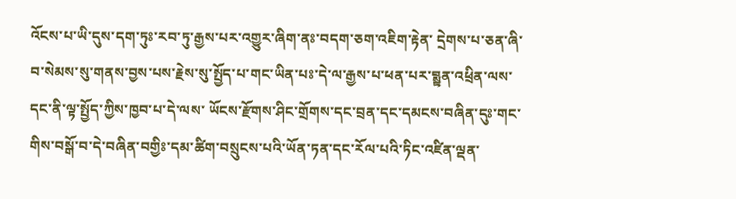འོངས་པ་ཡི་དུས་དག་ཏུཿ་རབ་ཏུ་རྒྱས་པར་འགྱུར་ཞིག་ནཿ་བདག་ཅག་འཇིག་རྟེན་ དྲེགས་པ་ཅན་ཞི་བ་སེམས་སུ་གནས་བྱས་པས་རྗེས་སུ་སྤྱོད་པ་གང་ཡིན་པཿ་དེ་ལ་རྒྱས་པ་ཕན་པར་བྶྟན་འཕྲིན་ལས་དང་ནི་ལྟ་སྤྱོད་ཀྱིས་ཁྱབ་པ་དེ་ལས་ ཡོངས་རྫོགས་ཤིང་གྲོགས་དང་བྲན་དང་དམངས་བཞིན་དུཿ་གང་གིས་བསྒོ་བ་དེ་བཞིན་བགྱིཿ་དམ་ཚིག་བསྲུངས་པའི་ཡོན་ཏན་དང་རོལ་པའི་ཏིང་འཛིན་ལྡན་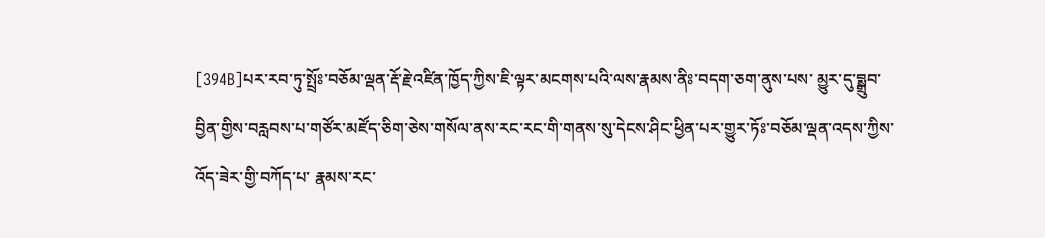[394B]པར་རབ་ཏུ་སྤྲོཿ་བཅོམ་ལྡན་རྡོ་རྗེ་འཛིན་ཁྱོད་ཀྱིས་ཇི་ལྟར་མངགས་པའི་ལས་རྣམས་ནིཿ་བདག་ཅག་ནུས་པས་ མྱུར་དུ་བྶྒྲུབ་བྱིན་གྱིས་བརླབས་པ་གཙོར་མཛོད་ཅིག་ཅེས་གསོལ་ནས་རང་རང་གི་གནས་སུ་དེངས་ཤིང་ཕྱིན་པར་གྱུར་ཏོཿ་བཅོམ་ལྡན་འདས་ཀྱིས་འོད་ཟེར་གྱི་བཀོད་པ་ རྣམས་རང་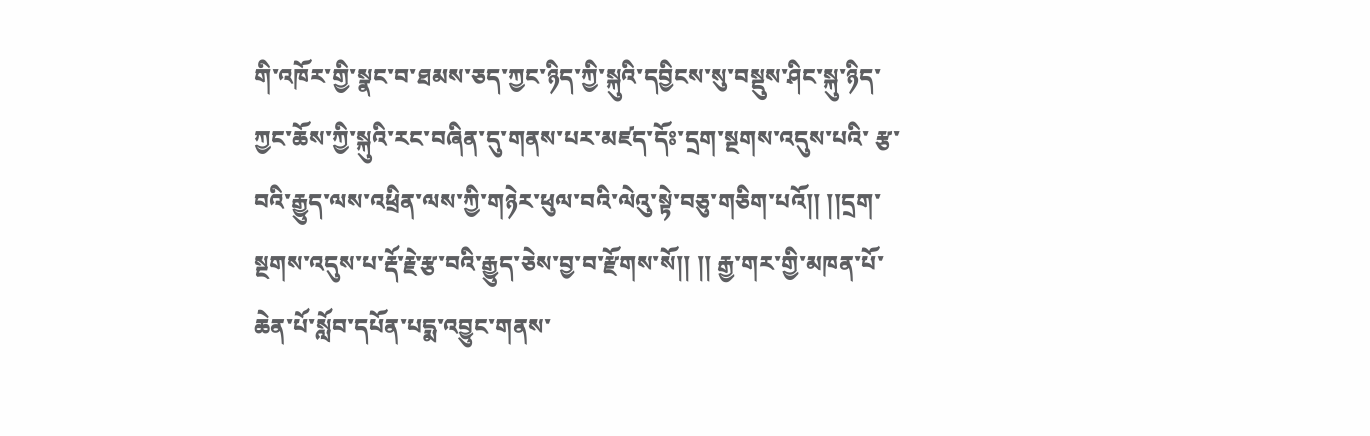གི་འཁོར་གྱི་སྣང་བ་ཐམས་ཅད་ཀྱང་ཉིད་ཀྱི་སྐུའི་དབྱིངས་སུ་བསྡུས་ཤིང་སྐུ་ཉིད་ཀྱང་ཆོས་ཀྱི་སྐུའི་རང་བཞིན་དུ་གནས་པར་མཛད་དོཿ་དྲག་སྔགས་འདུས་པའི་ རྩ་བའི་རྒྱུད་ལས་འཕྲིན་ལས་ཀྱི་གཉེར་ཕུལ་བའི་ལེའུ་སྟེ་བཅུ་གཅིག་པའོ།། །།དྲག་སྔགས་འདུས་པ་རྡོ་རྗེ་རྩ་བའི་རྒྱུད་ཅེས་བྱ་བ་རྫོགས་སོ།། །། རྒྱ་གར་གྱི་མཁན་པོ་ཆེན་པོ་སློབ་དཔོན་པདྨ་འབྱུང་གནས་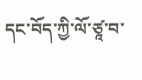དང་བོད་ཀྱི་ལོ་ཙཱ་བ་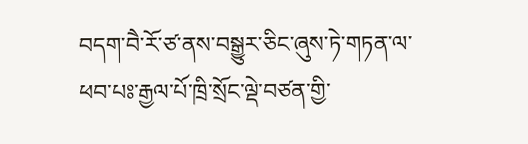བདག་བཻ་རོ་ཙ་ནས་བསྒྱུར་ཅིང་ཞུས་ཏེ་གཏན་ལ་ཕབ་པཿ་རྒྱལ་པོ་ཁྲི་སྲོང་ལྡེ་བཙན་གྱི་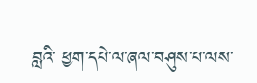བླའི་ ཕྱག་དཔེ་ལ་ཞལ་བཤུས་པ་ལས་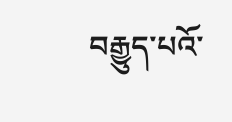བརྒྱུད་པའོ་